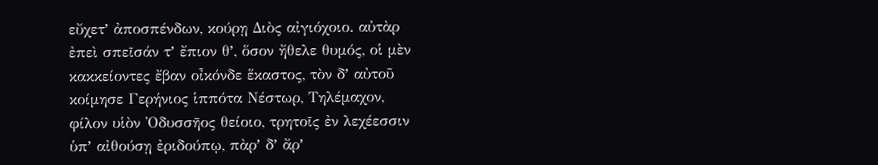εὔχετʼ ἀποσπένδων, κούρῃ Διὸς αἰγιόχοιο. αὐτὰρ ἐπεὶ σπεῖσάν τʼ ἔπιον θʼ, ὅσον ἤθελε θυμός, οἱ μὲν κακκείοντες ἔβαν οἶκόνδε ἕκαστος, τὸν δʼ αὐτοῦ κοίμησε Γερήνιος ἱππότα Νέστωρ, Τηλέμαχον, φίλον υἱὸν Ὀδυσσῆος θείοιο, τρητοῖς ἐν λεχέεσσιν ὑπʼ αἰθούσῃ ἐριδούπῳ, πὰρʼ δʼ ἄρʼ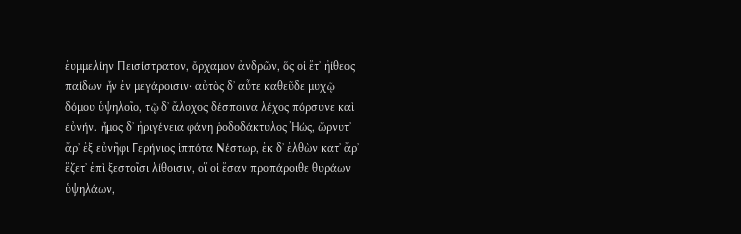ἐυμμελίην Πεισίστρατον, ὄρχαμον ἀνδρῶν, ὅς οἱ ἔτʼ ἠίθεος παίδων ἦν ἐν μεγάροισιν· αὐτὸς δʼ αὖτε καθεῦδε μυχῷ δόμου ὑψηλοῖο, τῷ δʼ ἄλοχος δέσποινα λέχος πόρσυνε καὶ εὐνήν. ἦμος δʼ ἠριγένεια φάνη ῥοδοδάκτυλος Ἠώς, ὤρνυτʼ ἄρʼ ἐξ εὐνῆφι Γερήνιος ἱππότα Νέστωρ, ἐκ δʼ ἐλθὼν κατʼ ἄρʼ ἕζετʼ ἐπὶ ξεστοῖσι λίθοισιν, οἵ οἱ ἔσαν προπάροιθε θυράων ὑψηλάων,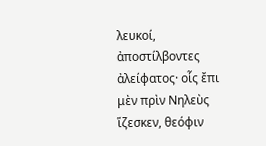λευκοί, ἀποστίλβοντες ἀλείφατος· οἷς ἔπι μὲν πρὶν Νηλεὺς ἵζεσκεν, θεόφιν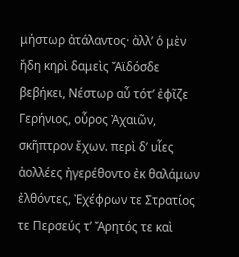μήστωρ ἀτάλαντος· ἀλλʼ ὁ μὲν ἤδη κηρὶ δαμεὶς Ἄϊδόσδε βεβήκει, Νέστωρ αὖ τότʼ ἐφῖζε Γερήνιος, οὖρος Ἀχαιῶν, σκῆπτρον ἔχων. περὶ δʼ υἷες ἀολλέες ἠγερέθοντο ἐκ θαλάμων ἐλθόντες, Ἐχέφρων τε Στρατίος τε Περσεύς τʼ Ἄρητός τε καὶ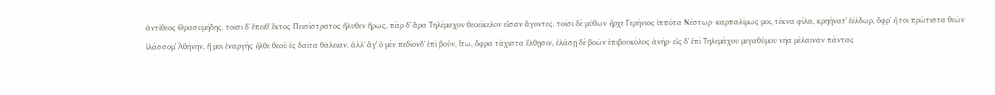ἀντίθεος Θρασυμήδης. τοῖσι δʼ ἔπειθʼ ἕκτος Πεισίστρατος ἤλυθεν ἥρως, πὰρ δʼ ἄρα Τηλέμαχον θεοείκελον εἷσαν ἄγοντες. τοῖσι δὲ μύθων ἦρχε Γερήνιος ἱππότα Νέστωρ· καρπαλίμως μοι, τέκνα φίλα, κρηήνατʼ ἐέλδωρ, ὄφρʼ ἦ τοι πρώτιστα θεῶν ἱλάσσομʼ Ἀθήνην, ἥ μοι ἐναργὴς ἦλθε θεοῦ ἐς δαῖτα θάλειαν. ἀλλʼ ἄγʼ ὁ μὲν πεδίονδʼ ἐπὶ βοῦν, ἴτω, ὄφρα τάχιστα ἔλθῃσιν, ἐλάσῃ δὲ βοῶν ἐπιβουκόλος ἀνήρ· εἷς δʼ ἐπὶ Τηλεμάχου μεγαθύμου νῆα μέλαιναν πάντας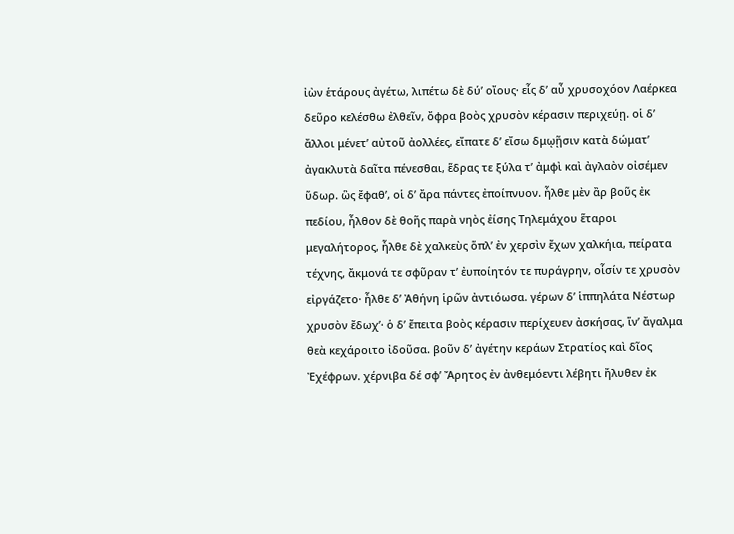ἰὼν ἑτάρους ἀγέτω, λιπέτω δὲ δύʼ οἴους· εἷς δʼ αὖ χρυσοχόον Λαέρκεα δεῦρο κελέσθω ἐλθεῖν, ὄφρα βοὸς χρυσὸν κέρασιν περιχεύῃ. οἱ δʼ ἄλλοι μένετʼ αὐτοῦ ἀολλέες, εἴπατε δʼ εἴσω δμῳῇσιν κατὰ δώματʼ ἀγακλυτὰ δαῖτα πένεσθαι, ἕδρας τε ξύλα τʼ ἀμφὶ καὶ ἀγλαὸν οἰσέμεν ὕδωρ. ὣς ἔφαθʼ, οἱ δʼ ἄρα πάντες ἐποίπνυον. ἦλθε μὲν ἂρ βοῦς ἐκ πεδίου, ἦλθον δὲ θοῆς παρὰ νηὸς ἐίσης Τηλεμάχου ἕταροι μεγαλήτορος, ἦλθε δὲ χαλκεὺς ὅπλʼ ἐν χερσὶν ἔχων χαλκήια, πείρατα τέχνης, ἄκμονά τε σφῦραν τʼ ἐυποίητόν τε πυράγρην, οἷσίν τε χρυσὸν εἰργάζετο· ἦλθε δʼ Ἀθήνη ἱρῶν ἀντιόωσα. γέρων δʼ ἱππηλάτα Νέστωρ χρυσὸν ἔδωχʼ· ὁ δʼ ἔπειτα βοὸς κέρασιν περίχευεν ἀσκήσας, ἵνʼ ἄγαλμα θεὰ κεχάροιτο ἰδοῦσα. βοῦν δʼ ἀγέτην κεράων Στρατίος καὶ δῖος Ἐχέφρων. χέρνιβα δέ σφʼ Ἄρητος ἐν ἀνθεμόεντι λέβητι ἤλυθεν ἐκ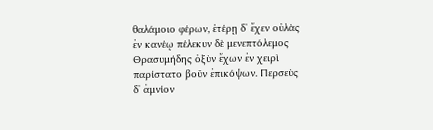θαλάμοιο φέρων, ἑτέρῃ δʼ ἔχεν οὐλὰς ἐν κανέῳ πέλεκυν δὲ μενεπτόλεμος Θρασυμήδης ὀξὺν ἔχων ἐν χειρὶ παρίστατο βοῦν ἐπικόψων. Περσεὺς δʼ ἀμνίον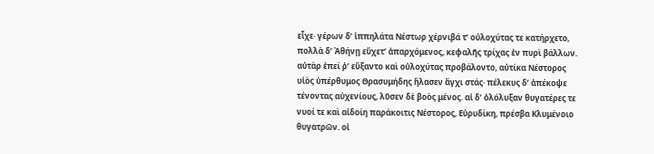εἶχε· γέρων δʼ ἱππηλάτα Νέστωρ χέρνιβά τʼ οὐλοχύτας τε κατήρχετο, πολλὰ δʼ Ἀθήνῃ εὔχετʼ ἀπαρχόμενος, κεφαλῆς τρίχας ἐν πυρὶ βάλλων. αὐτὰρ ἐπεί ῥʼ εὔξαντο καὶ οὐλοχύτας προβάλοντο, αὐτίκα Νέστορος υἱὸς ὑπέρθυμος Θρασυμήδης ἤλασεν ἄγχι στάς· πέλεκυς δʼ ἀπέκοψε τένοντας αὐχενίους, λῦσεν δὲ βοὸς μένος. αἱ δʼ ὀλόλυξαν θυγατέρες τε νυοί τε καὶ αἰδοίη παράκοιτις Νέστορος, Εὐρυδίκη, πρέσβα Κλυμένοιο θυγατρῶν. οἱ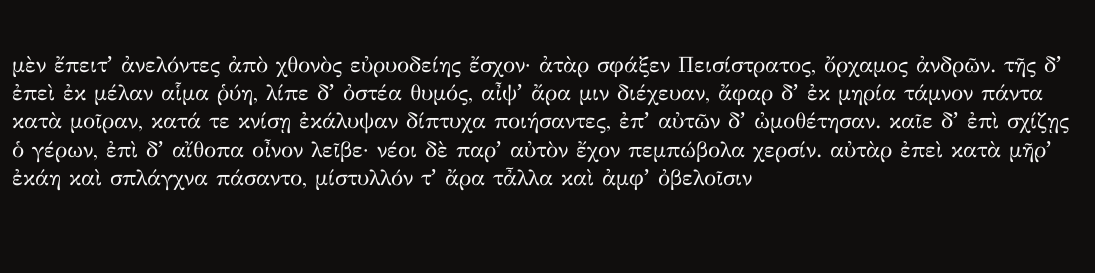μὲν ἔπειτʼ ἀνελόντες ἀπὸ χθονὸς εὐρυοδείης ἔσχον· ἀτὰρ σφάξεν Πεισίστρατος, ὄρχαμος ἀνδρῶν. τῆς δʼ ἐπεὶ ἐκ μέλαν αἷμα ῥύη, λίπε δʼ ὀστέα θυμός, αἶψʼ ἄρα μιν διέχευαν, ἄφαρ δʼ ἐκ μηρία τάμνον πάντα κατὰ μοῖραν, κατά τε κνίσῃ ἐκάλυψαν δίπτυχα ποιήσαντες, ἐπʼ αὐτῶν δʼ ὠμοθέτησαν. καῖε δʼ ἐπὶ σχίζῃς ὁ γέρων, ἐπὶ δʼ αἴθοπα οἶνον λεῖβε· νέοι δὲ παρʼ αὐτὸν ἔχον πεμπώβολα χερσίν. αὐτὰρ ἐπεὶ κατὰ μῆρʼ ἐκάη καὶ σπλάγχνα πάσαντο, μίστυλλόν τʼ ἄρα τἆλλα καὶ ἀμφʼ ὀβελοῖσιν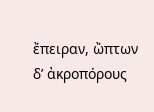ἔπειραν, ὤπτων δʼ ἀκροπόρους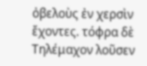ὀβελοὺς ἐν χερσὶν ἔχοντες. τόφρα δὲ Τηλέμαχον λοῦσεν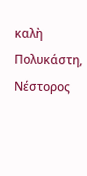καλὴ Πολυκάστη, Νέστορος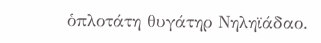ὁπλοτάτη θυγάτηρ Νηληϊάδαο.